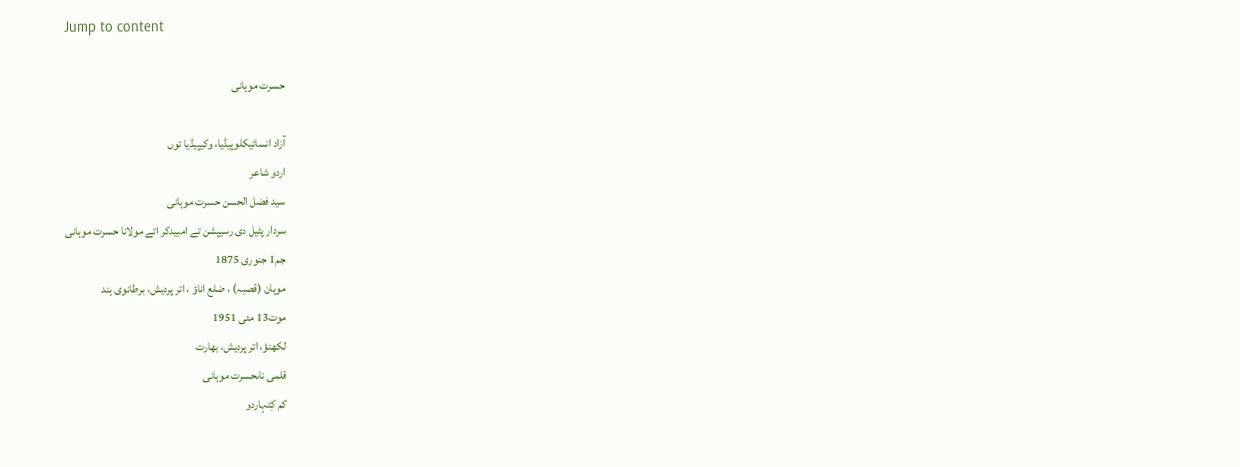Jump to content

حسرت موہانی

آزاد انسائیکلوپیڈیا، وکیپیڈیا توں
اردو شاعر
سید فضل الحسن حسرت موہانی
سردار پٹیل دی رسیپشن تے امبیدکر اتے مولانا حسرت موہانی
جم1 جنوری 1875
موہان (قصبہ) ، ضلع اناؤ ، اتر پردیش، برطانوی ہند
موت13 مئی 1951
لکھنؤ، اتر پردیش، بھارت
قلمی ناںحسرت موہانی
کم کِتہاردو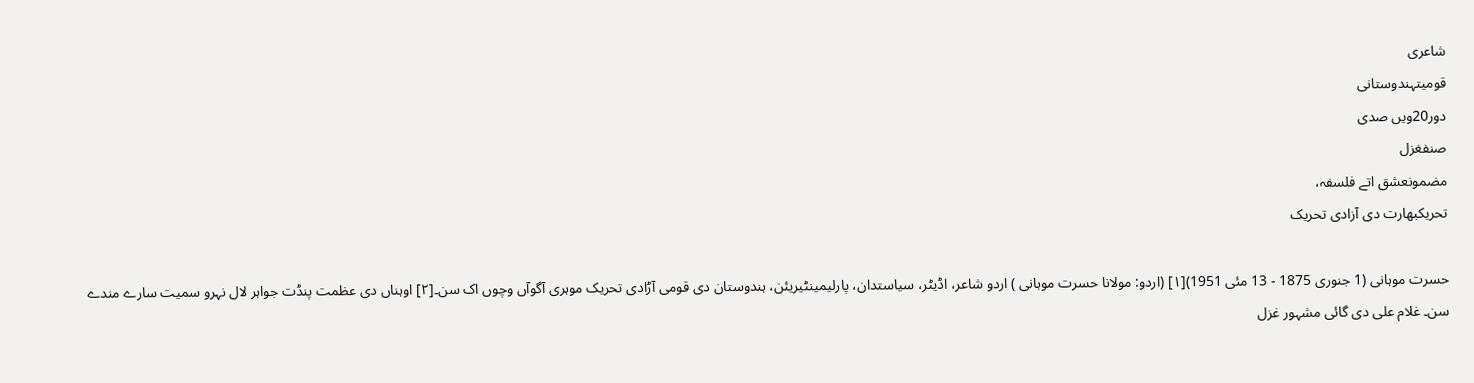شاعری
قومیتہندوستانی
دور20ویں صدی
صنفغزل
مضمونعشق اتے فلسفہ،
تحریکبھارت دی آزادی تحریک

حسرت موہانی (1 جنوری 1875 - 13 مئی 1951)[۱] (اردو: مولانا حسرت موہانی ) اردو شاعر، اڈیٹر، سیاستدان، پارلیمینٹیریئن، ہندوستان دی قومی آڑادی تحریک موہری آگوآں وچوں اک سن۔[۲] اوہناں دی عظمت پنڈت جواہر لال نہرو سمیت سارے مندے سن۔ غلام علی دی گائی مشہور غزل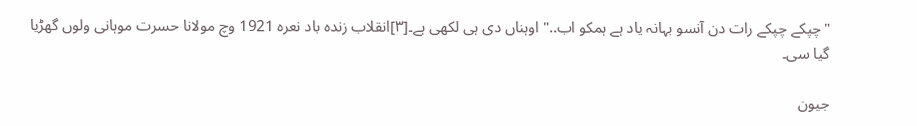"چپکے چپکے رات دن آنسو بہانہ یاد ہے ہمکو اب.." اوہناں دی ہی لکھی ہے۔[۳]انقلاب زندہ باد نعرہ 1921 وچ مولانا حسرت موہانی ولوں گھڑیا گیا سی۔

جیون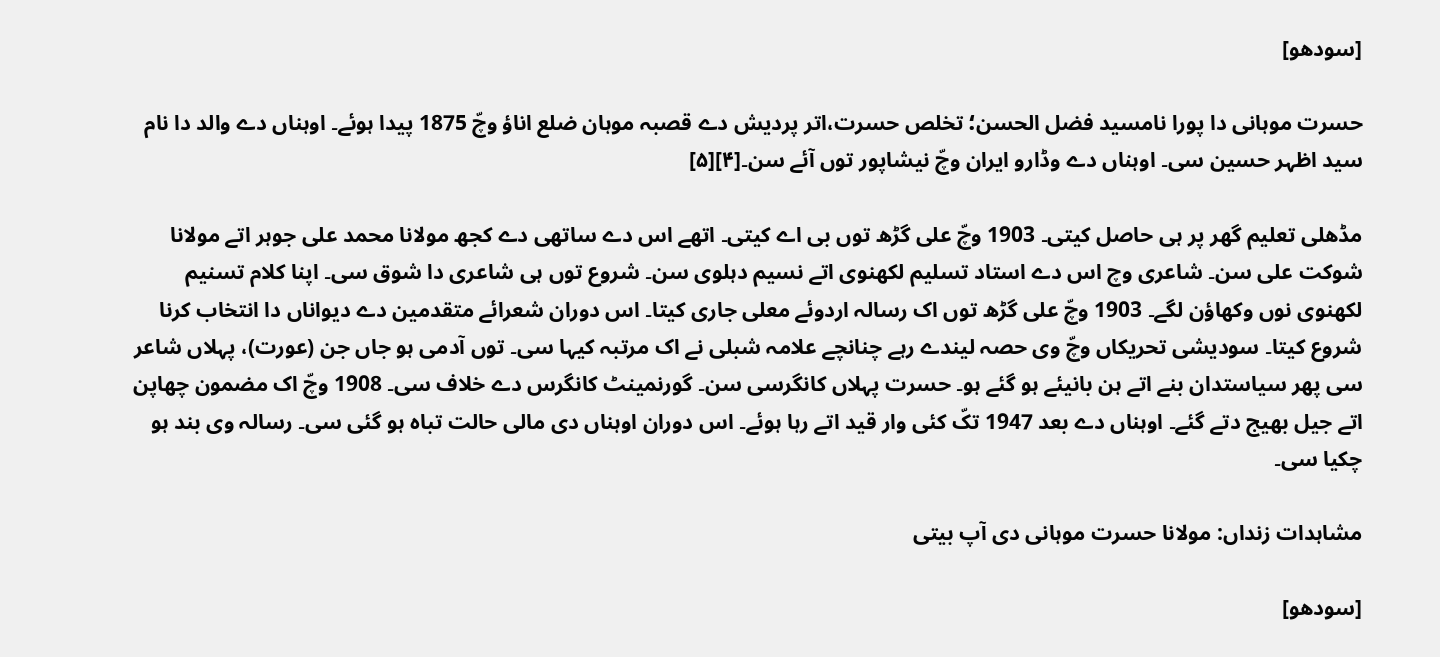[سودھو]

حسرت موہانی دا پورا نامسید فضل الحسن؛ تخلص حسرت،اتر پردیش دے قصبہ موہان ضلع اناؤ وچّ 1875 پیدا ہوئے۔ اوہناں دے والد دا نام سید اظہر حسین سی۔ اوہناں دے وڈارو ایران وچّ نیشاپور توں آئے سن۔[۴][۵]

مڈھلی تعلیم گھر پر ہی حاصل کیتی۔ 1903 وچّ علی گڑھ توں بی اے کیتی۔ اتھے اس دے ساتھی دے کجھ مولانا محمد علی جوہر اتے مولانا شوکت علی سن۔ شاعری وچ اس دے استاد تسلیم لکھنوی اتے نسیم دہلوی سن۔ شروع توں ہی شاعری دا شوق سی۔ اپنا کلام تسنیم لکھنوی نوں وکھاؤن لگے۔ 1903 وچّ علی گڑھ توں اک رسالہ اردوئے معلی جاری کیتا۔ اس دوران شعرائے متقدمین دے دیواناں دا انتخاب کرنا شروع کیتا۔ سودیشی تحریکاں وچّ وی حصہ لیندے رہے چنانچے علامہ شبلی نے اک مرتبہ کیہا سی۔ توں آدمی ہو جاں جن (عورت)، پہلاں شاعر سی پھر سیاستدان بنے اتے ہن بانیئے ہو گئے ہو۔ حسرت پہلاں کانگرسی سن۔ گورنمینٹ کانگرس دے خلاف سی۔ 1908 وچّ اک مضمون چھاپن اتے جیل بھیج دتے گئے۔ اوہناں دے بعد 1947 تکّ کئی وار قید اتے رہا ہوئے۔ اس دوران اوہناں دی مالی حالت تباہ ہو گئی سی۔ رسالہ وی بند ہو چکیا سی۔

مشاہدات زنداں: مولانا حسرت موہانی دی آپ بیتی

[سودھو]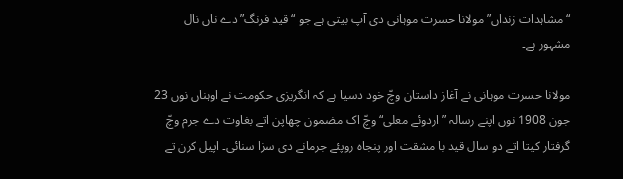“مشاہدات زنداں” مولانا حسرت موہانی دی آپ بیتی ہے جو “قید فرنگ” دے ناں نال مشہور ہے۔

مولانا حسرت موہانی نے آغاز داستان وچّ خود دسیا ہے کہ انگریزی حکومت نے اوہناں نوں 23 جون 1908 نوں اپنے رسالہ ”اردوئے معلی“ وچّ اک مضمون چھاپن اتے بغاوت دے جرم وچّ گرفتار کیتا اتے دو سال قید با مشقت اور پنجاہ روپئے جرمانے دی سزا سنائی۔ اپیل کرن تے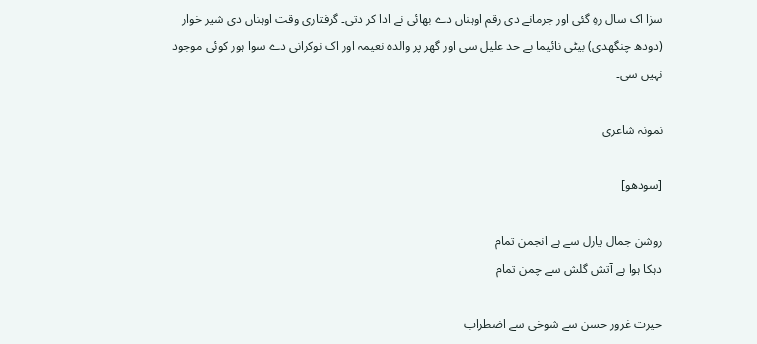سزا اک سال رہِ گئی اور جرمانے دی رقم اوہناں دے بھائی نے ادا کر دتی۔ گرفتاری وقت اوہناں دی شیر خوار (دودھ چنگھدی) بیٹی نائیما بے حد علیل سی اور گھر پر والدہ نعیمہ اور اک نوکرانی دے سوا ہور کوئی موجود نہیں سی۔

نمونہ شاعری

[سودھو]

روشن جمال یارل سے ہے انجمن تمام
دہکا ہوا ہے آتش گلش سے چمن تمام

حیرت غرور حسن سے شوخی سے اضطراب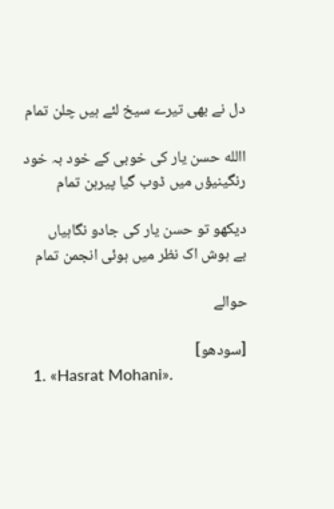دل نے بھی تیرے سیخ لئے ہیں چلن تمام

االله حسن یار کی خوبی کے خود بہ خود
رنگینیؤں میں ڈوب گیا پیرہن تمام

دیکھو تو حسن یار کی جادو نگاہیاں
بے ہوش اک نظر میں ہوئی انجمن تمام

حوالے

[سودھو]
  1. «Hasrat Mohani».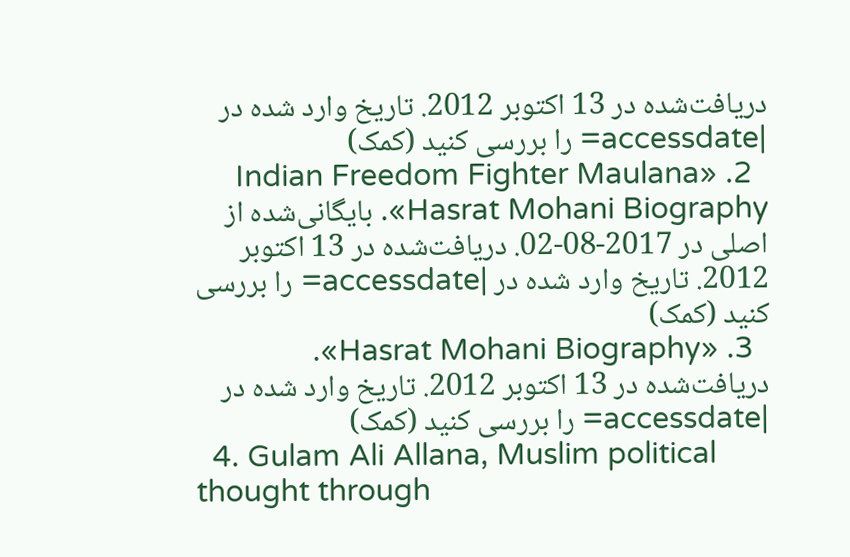دریافت‌شده در 13 اکتوبر 2012. تاریخ وارد شده در |accessdate= را بررسی کنید (کمک)
  2. «Indian Freedom Fighter Maulana Hasrat Mohani Biography». بایگانی‌شده از اصلی در 2017-08-02. دریافت‌شده در 13 اکتوبر 2012. تاریخ وارد شده در |accessdate= را بررسی کنید (کمک)
  3. «Hasrat Mohani Biography». دریافت‌شده در 13 اکتوبر 2012. تاریخ وارد شده در |accessdate= را بررسی کنید (کمک)
  4. Gulam Ali Allana, Muslim political thought through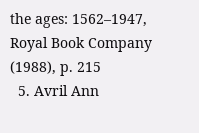the ages: 1562–1947, Royal Book Company (1988), p. 215
  5. Avril Ann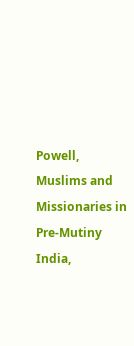Powell, Muslims and Missionaries in Pre-Mutiny India,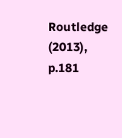Routledge (2013), p.181